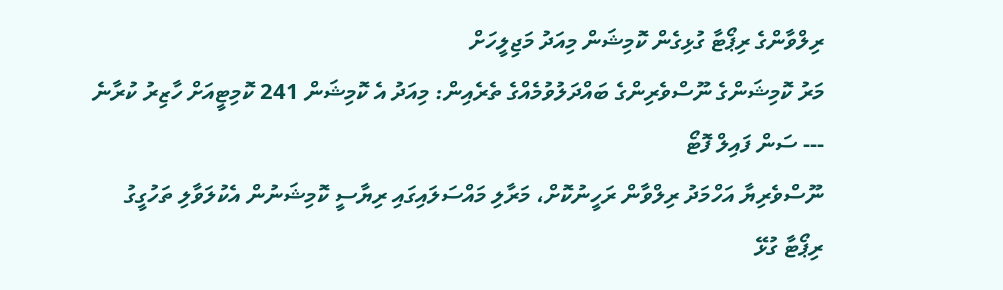ރިލްވާންގެ ރިޕޯޓާ ގުޅިގެން ކޮމިޝަން މިއަދު މަޖިލީހަށް
މަރު ކޮމިޝަންގެ ނޫސްވެރިންގެ ބައްދަލުވުމެއްގެ ތެރެއިން: މިއަދު އެ ކޮމިޝަން 241 ކޮމިޓީއަށް ހާޒިރު ކުރާނެ --- ސަން ފައިލް ފޮޓޯ
ނޫސްވެރިޔާ އަހްމަދު ރިލްވާން ރަހީނުކޮށް، މަރާލި މައްސަލައިގައި ރިޔާސީ ކޮމިޝަނުން އެކުލަވާލި ތަހުގީގު ރިޕޯޓާ ގުޅޭ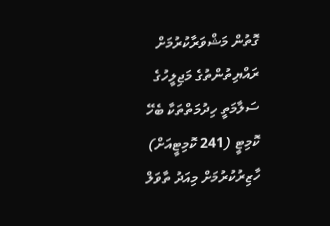ގޮތުން މަޝްވަރާކުރުމަށް ރައްޔިތުންތުގެ މަޖިލީހުގެ ސަލާމަތީ ހިދުމަތްތަކާ ބެހޭ ކޮމިޓީ (241 ކޮމިޓީއަށް) ހާޒިރުކުރުމަށް މިއަދު ތާވަލް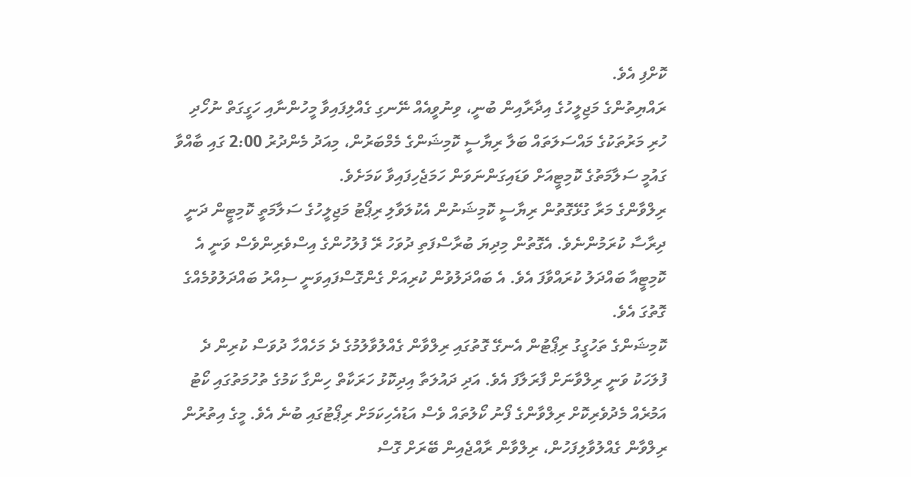ކޮށްފި އެވެ.
ރައްޔިތުންގެ މަޖިލީހުގެ އިދާރާއިން ބުނީ، ވިނުވީއެއް ނޭނގި ގެއްލިފައިވާ މީހުންނާއި ހަގީގަތް ނުހޯދި ހުރި މަރުތަކުގެ މައްސަލަތައް ބަލާ ރިޔާސީ ކޮމިޝަންގެ މެމްބަރުން، މިއަދު މެންދުރު 2:00 ގައި ބާއްވާ ގައުމީ ސަލާމަތުގެ ކޮމިޓީއަށް ވަޑައިގަންނަވަން ހަމަޖެހިފައިވާ ކަމަށެވެ.
ރިލްވާންގެ މަރާ ގުޅޭގޮތުން ރިޔާސީ ކޮމިޝަނުން އެކުލަވާލި ރިޕޯޓު މަޖިލީހުގެ ސަލާމަތީ ކޮމިޓީން ދަނީ ދިރާސާ ކުރަމުންނެވެ. އެގޮތުން މިދިޔަ ބުރާސްފަތި ދުވަހު ރޭ ފުލުހުންގެ އިސްވެރިންވެސް ވަނީ އެ ކޮމިޓީއާ ބައްދަލު ކުރައްވާފަ އެވެ. އެ ބައްދަލުވުން ކުރިއަށް ގެންގޮސްފައިވަނީ ސިއްރު ބައްދަލުވުމެއްގެ ގޮތުގަ އެވެ.
ކޮމިޝަންގެ ތަހުގީގު ރިޕޯޓުން އެނގޭ ގޮތުގައި ރިލްވާން ގެއްލުވާލުމުގެ ދެ މަހެއްހާ ދުވަސް ކުރިން ދެ ފުލަހަކު ވަނީ ރިލްވާނަށް ފާރަލާފަ އެވެ. އަދި ދައުލަތާ އިދިކޮޅު ހަރަކާތް ހިންގާ ކަމުގެ ތުހުމަތުގައި ކޯޓު އަމުރެއް މެދުވެރިކޮށް ރިލްވާންގެ ފޯނު ކޯލުތައް ވެސް އަޑުއެހިކަމަށް ރިޕޯޓުގައި ބުނެ އެވެ. މީގެ އިތުރުން ރިލްވާން ގެއްލުވާލިފަހުން، ރިލްވާން ރާއްޖެއިން ބޭރަށް ގޮސް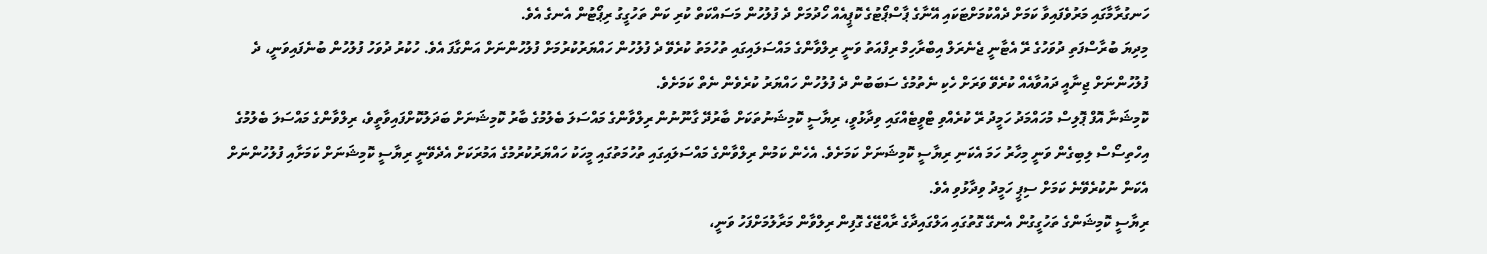ހަނގުރާމާގައި މަރުވެފައިވާ ކަމަށް ދެއްކުމަށްޓަކައި އޭނާގެ ޕާސްޕޯޓުގެ ކޮޕީއެއް ހޯދުމަށް ދެ ފުލުހުން މަސައްކަތް ކުރި ކަން ތަހުގީގު ރިޕޯޓުން އެނގެ އެވެ.
މިދިޔަ ބުރާސްފަތި ދުވަހުގެ ރޭ އެޓާނީ ޖެނެރަލް އިބްރާހިމް ރިފްއަތު ވަނީ ރިލްވާންގެ މައްސަލައިގައި ތުހުމަތު ކުރެވޭ ދެ ފުލުހުން ހައްޔަރުކުރުމަށް ފުލުހުންނަށް އަންގާފަ އެވެ. ހުކުރު ދުވަހު ފުލުހުން ބުނެފައިވަނީ، ދެ ފުލުހުންނަށް ޖިނާއީ ދައުވާއެއް ކުރެވޭ ވަރަށް ހެކި ނެތުމުގެ ސަބަބުން ދެ ފުލުހުން ހައްޔަރު ކުރެވެން ނެތް ކަމަށެވެ.
ކޮމިޝަނާ އޮފް ޕޮލިސް މުހައްމަދު ހަމީދު ރޭ ކުރެއްވި ޓްވީޓެއްގައި ވިދާޅުވީ، ރިޔާސީ ކޮމިޝަނުތަކަށް ބާރުދޭ ގާނޫނުން ރިލްވާންގެ މައްސަލަ ބެލުމުގެ ބާރު ކޮމިޝަނަށް ބަދަލުކޮށްފައިވާތީވެ، ރިލްވާންގެ މައްސަލަ ބެލުމުގެ އިހްތިސޯސް ލިބިގެން ވަނީ މިހާރު ހަމަ އެކަނި ރިޔާސީ ކޮމިޝަނަށް ކަމަށެވެ. އެހެން ކަމުން ރިލްވާންގެ މައްސަލައިގައި ތުހުމަތުގައި މީހަކު ހައްޔަރުކުރުމުގެ އަމުރަކަށް އެދެވޭނީ ރިޔާސީ ކޮމިޝަނަށް ކަމަށާއި ފުލުހުންނަށް އެކަން ނުކުރެވޭނެ ކަމަށް ސިޕީ ހަމީދު ވިދާޅުވި އެވެ.
ރިޔާސީ ކޮމިޝަންގެ ތަހުގީގުން އެނގޭ ގޮތުގައި އަލްގައިދާގެ ރާއްޖޭގެ ގޮފިން ރިލްވާން މަރާލުމަށްފަހު ވަނީ،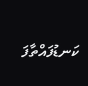ކަނޑުފައްތާފަ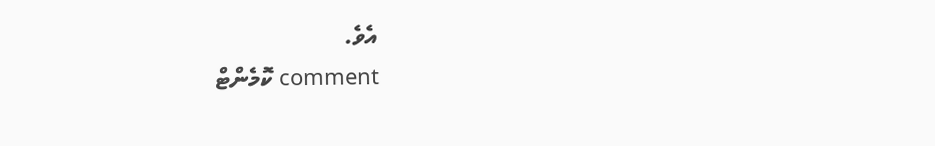އެވެ.
comment ކޮމެންޓް